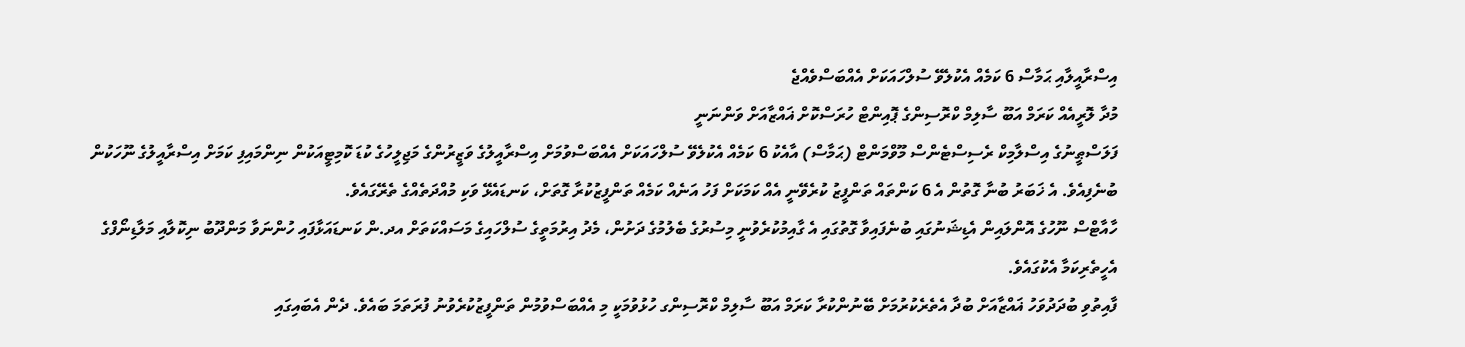އިސްރާއީލާއި ޙަމާސް 6 ކަމެއް އެކުލެވޭ ސުލްހައަކަށް އެއްބަސްވެއްޖެ
މުދާ ލޮރީއެއް ކަރަމް އަބޫ ސާލިމް ކްރޮސިންގެ ޕޮއިންޓް ހުރަސްކޮށް ޣައްޒާއަށް ވަންނަނީ
ފަލަސްޠީނުގެ އިސްލާމިކް ރެސިސްޓެންސް މޫވްމަންޓް (ޙަމާސް) އާއެކު 6 ކަމެއް އެކުލެވޭ ސުލްހައަކަށް އެއްބަސްވުމަށް އިސްރާއީލުގެ ވަޒީރުންގެ މަޖިލީހުގެ ކުޑަ ކޮމިޓީއަކުން ނިންމައިފި ކަމަށް އިސްރާއީލުގެ ނޫހަކުން ބުނެފިއެވެ. އެ ޚަބަރު ބުނާ ގޮތުން އެ 6 ކަންތައް ތަންފީޒު ކުރެވޭނީ އެއް ކަމަކަށް ފަހު އަނެއް ކަމެއް ތަންފީޒުކުރާ ގޮތަށް، ކަނޑައެޅޭ ވަކި މުއްދަތެއްގެ ތެރޭގައެވެ.
ހާއާޓްސް ނޫހުގެ އޮންލައިން އެޑިޝަނުގައި ބުނެފައިވާ ގޮތުގައި އެ ގާއިމުކުރެވުނީ މިސުރުގެ ބެލުމުގެ ދަށުން، މެދު އިރުމަތީގެ ސުލްހައިގެ މަސައްކަތަށް އދ.ން ކަނޑައަޅާފައި ހުންނަވާ މަންދޫބު ނިކޮލާއި މަލާޑިނޯފްގެ އެހީތެރިކަމާ އެކުގައެވެ.
ފާއިތުވި ބުދަދުވަހު ޣައްޒާއަށް ބުދާ އެތެރެކުރުމަށް ބޭނުންކުރާ ކަރަމް އަބޫ ސާލިމް ކްރޮސިންގ ހުޅުވުމަކީ މި އެއްބަސްވުމުން ތަންފީޒުކުރެވުނު ފުރަތަމަ ބައެވެ. ދެން އެބައިގައި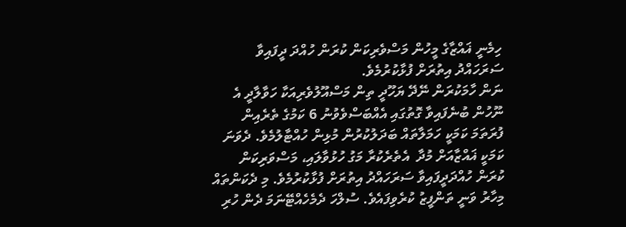ހިމެނީ ޣައްޒާގެ މީހުން މަސްވެރިކަން ކުރަން ހުއްދަ ދީފައިވާ ސަރަހައްދު އިތުރަށް ފުޅާކުރުމެވެ.
ނަން ހާމަކުރަން ނޭދޭ ޔަހޫދީ ތިން މަސްއޫލުވެރިއަކާ ހަވާލާދީ އެ ނޫހުން ބުނެފައިވާ ގޮތުގައި އެއްބަސްވެވުނު 6 ކަމުގެ ތެރެއިން ފުރަތަމަ ކަމަކީ ހަމަލާތައް ބަދަލުކުރުން މުޅިން ހުއްޓާލުމެވެ. ދެވަނަ ކަމަކީ ޣައްޒާއަށް މުދާ  އެތެރެކުރާ މަގު ހުޅުވާލައި، މަސްވަރިކަން ކުރަން ހުއްދަދީފައިވާ ސަރަހައްދު އިތުރަށް ފުޅާކުރުމެވެ. މި ދެކަންތައް މިހާރު ވަނީ ތަންފީޒު ކުރެވިފައެވެ. ސުލްހަ ދެމެހެއްޓޭނަމަ ދެން ހުރި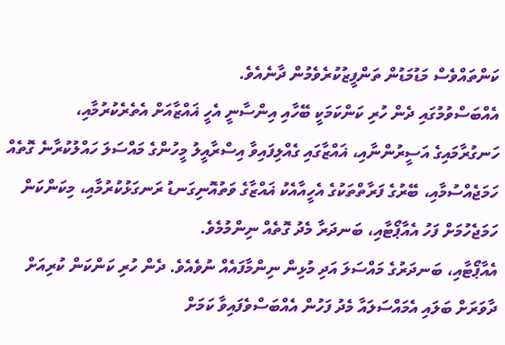ކަންތައްވެސް މަޑުމަޑުން ތަންފީޒުކުރެވެމުން ދާނެއެވެ.
އެއްބަސްވުމުގައި ދެން ހުރި ކަންކަމަކީ ބޭހާއި އިންސާނީ އެހީ ޣައްޒާއަށް އެތެރެކުރުމާއި، ހަނގުރާމައިގެ އަސީރުންނާއި، ޣައްޒާގައި ގެއްލިފައިވާ އިސްރާއީލު މީހުންގެ މައްސަލަ ހައްލުކުރާނެ ގޮތެއް ހަމަޖެއްސުމާއި، ބޭރުގެ ފަރާތްތަކުގެ އެހީއާއެކު ޣައްޒާގެ ވަތުއޮނިގަނޑު ރަނގަޅުކުރުމާއި، މިކަންކަން ހަމަޖެހުމަށް ފަހު އެއާޕޯޓާއި، ބަނދަރާ މެދު ގޮތެއް ނިންމުމެވެ.
އެއާޕޯޓާއި، ބަނދަރުގެ މައްސަލަ އަދި މުޅިން ނިންމާފައެއް ނުވެއެވެ. ދެން ހުރި ކަންކަން ކުރިއަށް ދާވަރަށް ބަލައި އެމައްސަލައާ މެދު ފަހުން އެއްބަސްވެފައިވާ ކަމަށް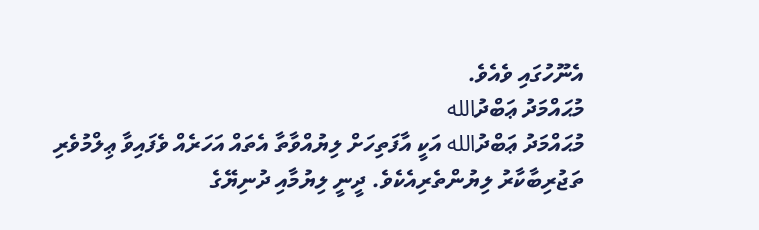އެނޫހުގައި ވެއެވެ.
މުޙައްމަދު ޢަބްދުالله
މުޙައްމަދު ޢަބްދުالله އަކީ އާފަތިހަށް ލިޔުއްވާތާ އެތައް އަހަރެއް ވެފައިވާ ޢިލްމުވެރި ތަޖުރިބާކާރު ލިޔުންތެރިއެކެވެ. ދީނީ ލިޔުމާއި ދުނިޔޭގެ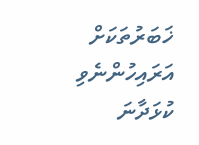ޚަބަރުތަކަށް އަރައިހުންނެވި ކުޅަދާނަ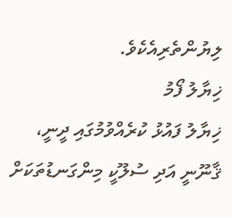ލިޔުންތެރިއެކެވެ.
ޚިޔާލު ފޯމު
ޚިޔާލު ފައުޅު ކުރެއްވުމުގައި ދީނީ، ޤާނޫނީ އަދި ސުލޫކީ މިންގަނޑުތަކަށް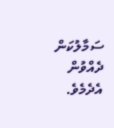ސަމާލުކަން ދެއްވުން އެދެމެވެ.